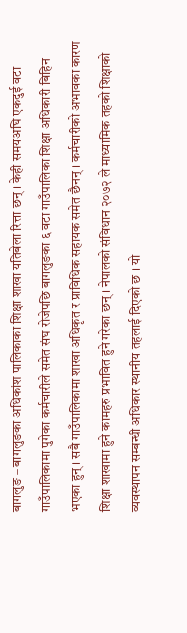बागलुङ – बागलुङका अधिकांश पालिकाका शिक्षा शाखा यतिबेला रित्ता छन् । केही समयअघि एकदुई वटा गाउँपालिकामा पुगेका कर्मचारीले समेत संघ रोजेपछि बागलुङका ६ वटा गाउँपालिका शिक्षा अधिकारी बिहिन भएका हुन् । सबै गाउँपालिकामा शाखा अधिकृत र प्राविधिक सहायक समेत छैनन् । कर्मचारीको अभावका कारण शिक्षा शाखामा हुने कामहरु प्रभावित हुने गरेका छन् । नेपालको संविधान २०७२ ले माध्यामिक तहको शिक्षाको व्यवस्थापन सम्बन्धी अधिकार स्थानीय तहलाई दिएको छ । यो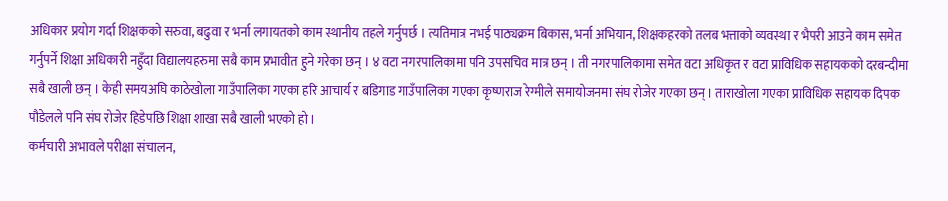अधिकार प्रयोग गर्दा शिक्षकको सरुवा, बढुवा र भर्ना लगायतको काम स्थानीय तहले गर्नुपर्छ । त्यतिमात्र नभई पाठ्यक्रम बिकास, भर्ना अभियान, शिक्षकहरको तलब भत्ताको व्यवस्था र भैपरी आउने काम समेत गर्नुपर्ने शिक्षा अधिकारी नहुँदा विद्यालयहरुमा सबै काम प्रभावीत हुने गरेका छन् । ४ वटा नगरपालिकामा पनि उपसचिव मात्र छन् । ती नगरपालिकामा समेत वटा अधिकृत र वटा प्राविधिक सहायकको दरबन्दीमा सबै खाली छन् । केही समयअघि काठेखोला गाउँपालिका गएका हरि आचार्य र बडिगाड गाउँपालिका गएका कृष्णराज रेग्मीले समायोजनमा संघ रोजेर गएका छन् । ताराखोला गएका प्राविधिक सहायक दिपक पौडेलले पनि संघ रोजेर हिडेपछि शिक्षा शाखा सबै खाली भएको हो ।
कर्मचारी अभावले परीक्षा संचालन,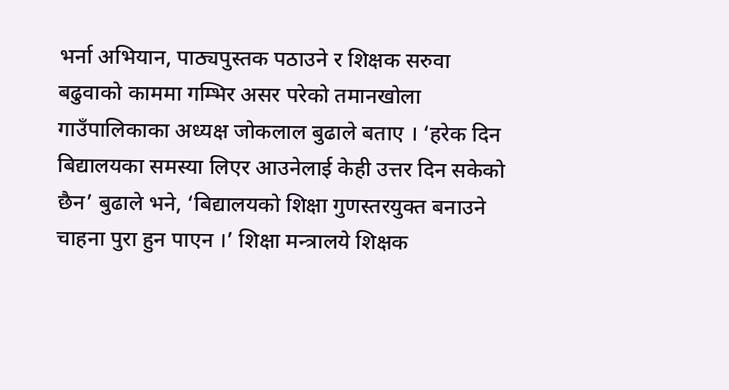भर्ना अभियान, पाठ्यपुस्तक पठाउने र शिक्षक सरुवा बढुवाको काममा गम्भिर असर परेको तमानखोला गाउँपालिकाका अध्यक्ष जोकलाल बुढाले बताए । ‘हरेक दिन बिद्यालयका समस्या लिएर आउनेलाई केही उत्तर दिन सकेको छैन’ बुढाले भने, ‘बिद्यालयको शिक्षा गुणस्तरयुक्त बनाउने चाहना पुरा हुन पाएन ।’ शिक्षा मन्त्रालये शिक्षक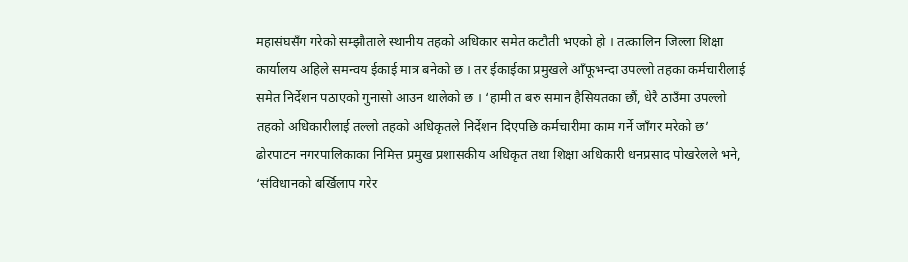महासंघसँग गरेको सम्झौताले स्थानीय तहको अधिकार समेत कटौती भएको हो । तत्कालिन जिल्ला शिक्षा कार्यालय अहिले समन्वय ईकाई मात्र बनेको छ । तर ईकाईका प्रमुखले आँफूभन्दा उपल्लो तहका कर्मचारीलाई समेत निर्देशन पठाएको गुनासो आउन थालेको छ । ‘हामी त बरु समान हैसियतका छौं, धेरै ठाउँमा उपल्लो तहको अधिकारीलाई तल्लो तहको अधिकृतले निर्देशन दिएपछि कर्मचारीमा काम गर्ने जाँगर मरेको छ’ ढोरपाटन नगरपालिकाका निमित्त प्रमुख प्रशासकीय अधिकृत तथा शिक्षा अधिकारी धनप्रसाद पोखरेलले भने, ‘संविधानको बर्खिलाप गरेर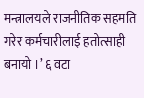मन्त्रालयले राजनीतिक सहमति गरेर कर्मचारीलाई हतोत्साही बनायो ।’ ६ वटा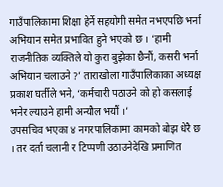गाउँपालिकामा शिक्षा हेर्ने सहयोगी समेत नभएपछि भर्ना अभियान समेत प्रभावित हुने भएको छ । ‘हामी राजनीतिक व्यक्तिले यो कुरा बुझेका छैनौं, कसरी भर्ना अभियान चलाउने ?’ ताराखोला गाउँपालिकाका अध्यक्ष प्रकाश घर्तीले भने, ‘कर्मचारी पठाउने को हो कसलाई भनेर ल्याउने हामी अन्यौल भयौं ।’
उपसचिव भएका ४ नगरपालिकामा कामको बोझ धेरै छ । तर दर्ता चलानी र टिप्पणी उठाउनेदेखि प्रमाणित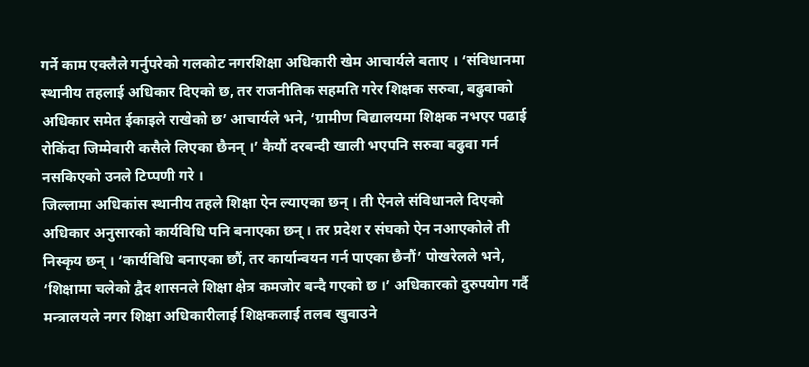गर्ने काम एक्लैले गर्नुपरेको गलकोट नगरशिक्षा अधिकारी खेम आचार्यले बताए । ‘संविधानमा स्थानीय तहलाई अधिकार दिएको छ, तर राजनीतिक सहमति गरेर शिक्षक सरुवा, बढुवाको अधिकार समेत ईकाइले राखेको छ’ आचार्यले भने, ‘ग्रामीण बिद्यालयमा शिक्षक नभएर पढाई रोकिंदा जिम्मेवारी कसैले लिएका छैनन् ।’ कैयौं दरबन्दी खाली भएपनि सरुवा बढुवा गर्न नसकिएको उनले टिप्पणी गरे ।
जिल्लामा अधिकांस स्थानीय तहले शिक्षा ऐन ल्याएका छन् । ती ऐनले संविधानले दिएको अधिकार अनुसारको कार्यविधि पनि बनाएका छन् । तर प्रदेश र संघको ऐन नआएकोले ती निस्कृय छन् । ‘कार्यविधि बनाएका छौं, तर कार्यान्वयन गर्न पाएका छैनौं’ पोखरेलले भने, ‘शिक्षामा चलेको द्वैद शासनले शिक्षा क्षेत्र कमजोर बन्दै गएको छ ।’ अधिकारको दुरुपयोग गर्दै मन्त्रालयले नगर शिक्षा अधिकारीलाई शिक्षकलाई तलब खुवाउने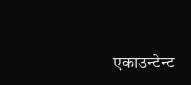एकाउन्टेन्ट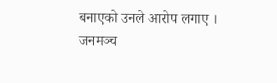बनाएको उनले आरोप लगाए ।
जनमञ्च